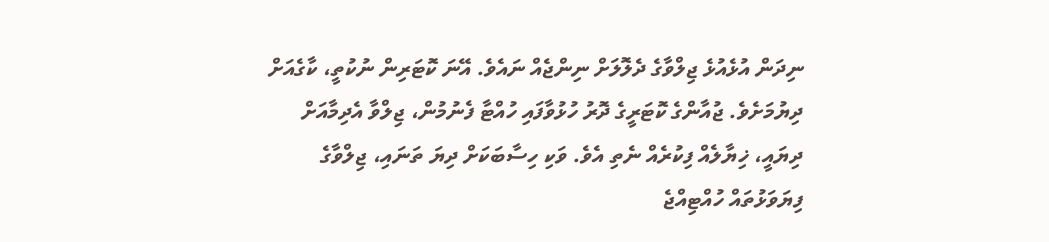ނިދަން އުޅެއުޅެ ޖިލްވާގެ ދެލޮލަށް ނިންޖެއް ނައެވެ. އޭނަ ކޮޓަރިން ނުކުތީ، ކާގެއަށް ދިޔުމަށެވެ. ޖުއާންގެ ކޮޓަރީގެ ދޮރު ހުޅުވާފައި ހުއްޓާ ފެނުމުން، ޖިލްވާ އެދިމާއަށް ދިޔައީ، ޚިޔާލެއް ފިކުރެއް ނެތި އެވެ. ވަކި ހިސާބަކަށް ދިޔަ ތަނައި، ޖިލްވާގެ ފިޔަވަޅުތައް ހުއްޓިއްޖެ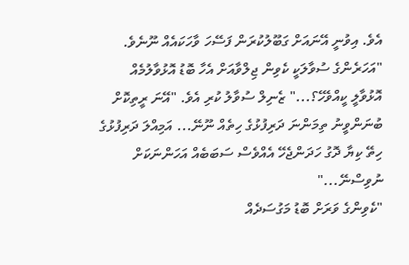އެވެ. އިވުނީ އޭނައަށް ގަބޫލުކުރަން ފަސޭހަ ވާހަކައެއް ނޫނެވެ.
"އަހަރެންގެ ސުވާލަކީ ކެވިން ޖިލްވާއަށް އެހާ ބޮޑު އޮޅުވާލުމެއް އޮޅުވާލީ ކީއްވެހޭ؟..." ޒެނިލް ސުވާލު ކުރި އެވެ. "އޭނަ ރީތިކޮށް ބުނަންވީނު ތިމަންނަ ދަރިފުޅުގެ ހިތެއް ނޫނޭ... އަމިއްލަ ދަރިފުޅުގެ ހިތޭ ކިޔާ ދޮގު ހަދަންޖެހޭ އެއްވެސް ސަބަބެއް އަހަންނަކަށް ނުވިސްނޭ..."
"ކެވިންގެ ވަރަށް ބޮޑު މަގުސަދެއް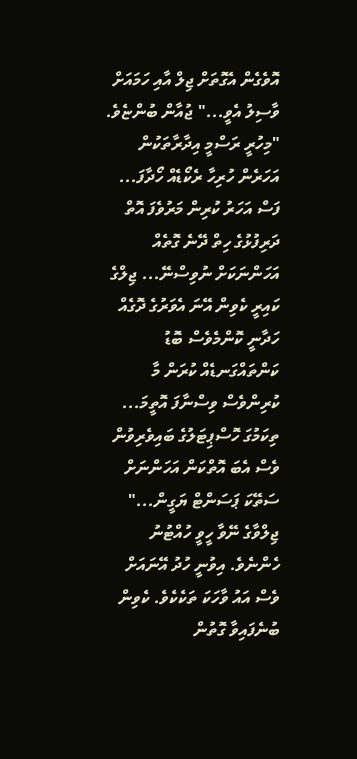އޮވެގެން އެގޮތަށް ޖިލް އާއި ހަމައަށް ވާސިލު އެވީ..." ޖުއާން ބުންޏެވެ. "މިހުރީ ރަސްމީ އިދާރާތަކުން އަހަރެން ހުރިހާ ރެކޯޑެއް ހޯދާފަ... ފަސް އަހަރު ކުރިން މަރުވެފަ އޮތް ދަރިފުޅުގެ ހިތް ދޭނެ ގޮތެއް އަހަންނަކަށް ނުވިސްނޭ... ޖިލްގެ ކައިރީ ކެވިން އޭނަ އެވަރުގެ ދޮގެއް ހަދާނީ ކޮންމެވެސް ބޮޑު ކަންތައްގަނޑެއް ކުރަން މާ ކުރިންވެސް ވިސްނާފަ އޮތީމަ... ތިކަމުގަ ހޮސްޕިޓަލުގެ ބައިވެރިވުން ވެސް އެބަ އޮތްކަން އަހަންނަށް ސަތޭކަ ޕަސަންޓް ޔަގީން..."
ޖިލްވާގެ ނޭވާ ހީވީ ހުއްޓުނު ހެންނެވެ. އިވުނީ ހުދު އޭނައަށް ވެސް އައު ވާހަކަ ތަކެކެވެ. ކެވިން ބުނެފައިވާ ގޮތުން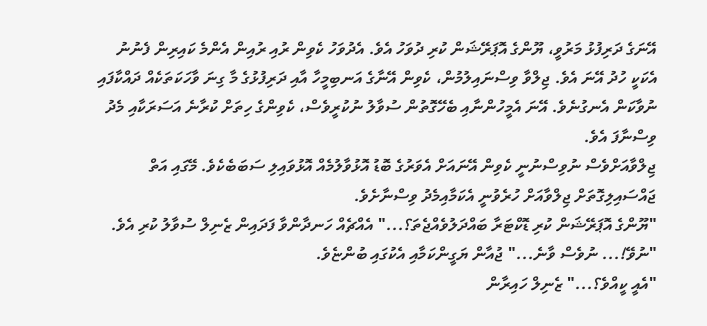އޭނަގެ ދަރިފުޅު މަރުވީ، ޔޫންގެ އޮޕަރޭޝަން ކުރި ދުވަހު އެވެ. އެދުވަހު ކެވިން ރުއި ރުއިން އެންމެ ކައިރިން ފެނުނު އެކަކީ ހުދު އޭނަ އެވެ. ޖިލްވާ ވިސްނައިލުމުން، ކެވިން އޭނާގެ އަނބިމީހާ އާއި ދަރިފުޅުގެ މާ ގިނަ ވާހަކަތަކެއް ދައްކާފައި ނުވާކަން އެނގުނެވެ. އޭނަ އެމީހުންނާއި ބެހޭގޮތުން ސުވާލު ނުކުރީވެސް، ކެވިންގެ ހިތަށް ކުރާނެ އަސަރަކާއި މެދު ވިސްނާފަ އެވެ.
ޖިލްވާއަށްވެސް ނުވިސްނުނީ ކެވިން އޭނައަށް އެވަރުގެ ބޮޑު އޮޅުވާލުމެއް އޮޅުވައިލި ސަބަބެކެވެ. މޭގައި އަތް ޖައްސައިލިގޮތަށް ޖިލްވާއަށް ހުރެވުނީ އެކަމާއިމެދު ވިސްނާށެވެ.
"ޔޫންގެ އޮޕަރޭޝަން ކުރި ޑޮކްޓަރާ ބައްދަލުވެއްޖެތަ؟..." އެއްޗެއް ހަނދާންވާ ފަދައިން ޒެނިލް ސުވާލު ކުރި އެވެ.
"ނުވޭ!... ނުވެސް ވާނެ..." ޖުއާން ޔަގީންކަމާއި އެކުގައި ބުންޏެވެ.
"އެއީ ކީއްވެ؟..." ޒެނިލް ހައިރާން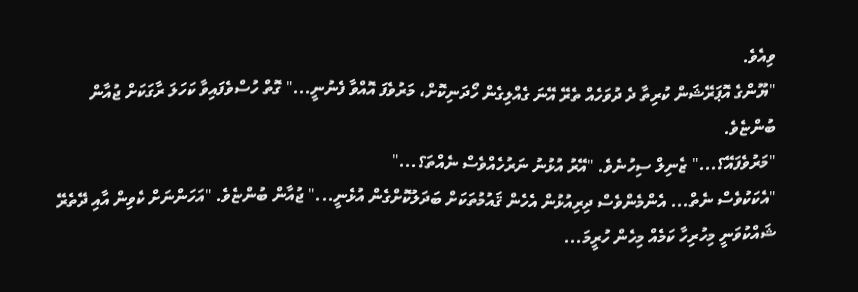ވިއެވެ.
"ޔޫންގެ އޮޕަރޭޝަން ކުރިތާ ދެ ދުވަހެއް ތެރޭ އޭނަ ގެއްލިގެން ހޯދަނިކޮށް، މަރުވެފަ އޮއްވާ ފެނުނީ..." ގޮތް ހުސްވެފައިވާ ކަހަލަ ރާގަކަށް ޖުއާން ބުންޏެވެ.
"މަރުވެފައޭ؟..." ޒެނިލް ސިހުނެވެ. "އޭރު އުޅުނު ނަރުހެއްވެސް ނެއްތަ؟..."
"އެކަކުވެސް ނެތް... އެންމެންވެސް ދިރިއުޅުން އެހެން ޤައުމުތަކަށް ބަދަލުކޮށްގެން އުޅެނީ..." ޖުއާން ބުންޏެވެ. "އަހަންނަށް ކެވިން އާއި ދޭތެރޭ ޝައްކުވަނީ މިހުރިހާ ކަމެއް މިހެން ހުރީމަ...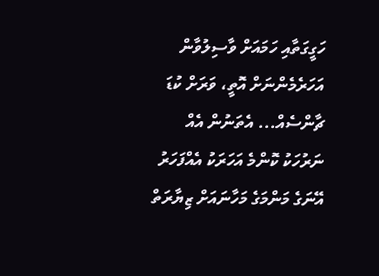ހަގީގަތާއި ހަމައަށް ވާސިލުވާން އަހަރެމެންނަށް އޮތީ، ވަރަށް ކުޑަ ޗާންސެއް... އެތަނުން އެއް ނަރުހަކު ކޮންމެ އަހަރަކު އެއްފަހަރު އޭނަގެ މަންމަގެ މަހާނައަށް ޒިޔާރަތް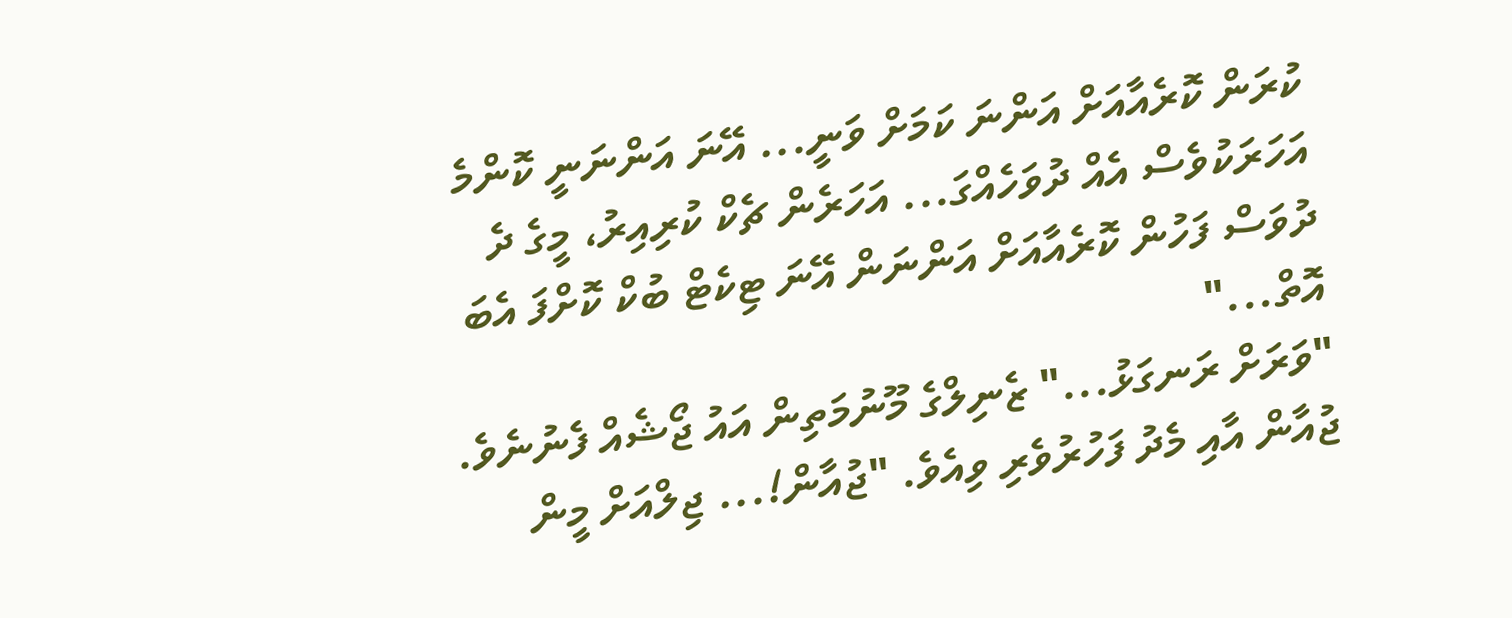ކުރަން ކޮރެއާއަށް އަންނަ ކަމަށް ވަނީ... އޭނަ އަންނަނީ ކޮންމެ އަހަރަކުވެސް އެއް ދުވަހެއްގަ... އަހަރެން ޗެކް ކުރިއިރު، މީގެ ދެ ދުވަސް ފަހުން ކޮރެއާއަށް އަންނަން އޭނަ ޓިކެޓް ބުކް ކޮށްފަ އެބަ އޮތް..."
"ވަރަށް ރަނގަޅު..." ޒެނިލްގެ މޫނުމަތިން އައު ޖޯޝެއް ފެނުނެވެ. ޖުއާން އާއި މެދު ފަހުރުވެރި ވިއެވެ. "ޖުއާން!... ޖިލްއަށް މީން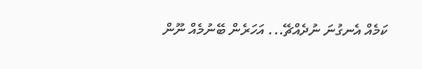ކަމެއް އެނގުނަ ނުދެއްޗޭ... އަހަރެން ބޭނުމެއް ނޫން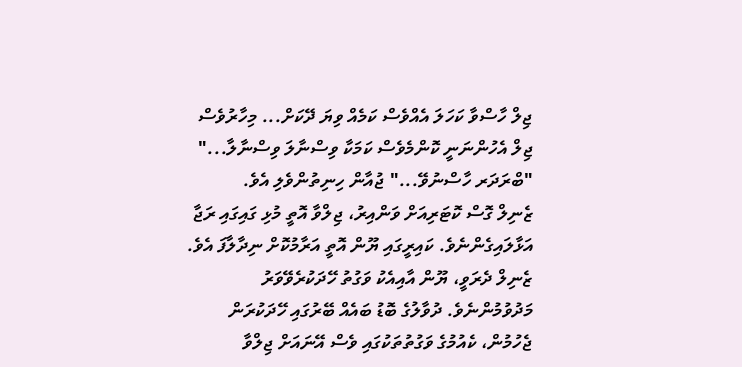ޖިލް ހާސްވާ ކަހަލަ އެއްވެސް ކަމެއް ވިޔަ ދޭކަށް... މިހާރުވެސް ޖިލް އެހުންނަނީ ކޮންމެވެސް ކަމަކާ ވިސްނާލަ ވިސްނާލާ..."
"ބްރަދަރ ހާސްނުވޭ..." ޖުއާން ހިނިތުންވެލި އެވެ.
ޒެނިލް ގޮސް ކޮޓަރިއަށް ވަންއިރު، ޖިލްވާ އޮތީ މުޅި ގައިގައި ރަޖާ އަޅާލައިގެންނެވެ. ކައިރީގައި ޔޫން އޮތީ އަރާމުކޮށް ނިދާލާފަ އެވެ. ޒެނިލް ދެރަވީ، ޔޫން އާއިއެކު ވަގުތު ހޭދަކުރެވޭވަރު މަދުވުމުންނެވެ. ދުވާލުގެ ބޮޑު ބައެއް ބޭރުގައި ހޭދަކުރަން ޖެހުމުން، ކެއުމުގެ ވަގުތުތަކުގައި ވެސް އޭނައަށް ޖިލްވާ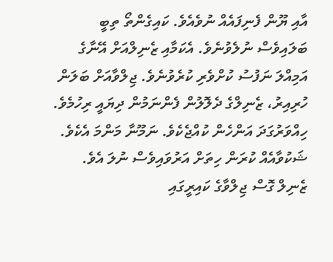އާއި ޔޫން ފެނިފައެއް ނުވެއެވެ. ކައިގެންތޯ ތިބީ ބަލައިވެސް ނުލެވުނެވެ. އެކަމާއި ޒެނިލްއަށް އޭނާގެ އަމިއްލަ ނަފުސު ކުށްވެރި ކުރެވުނެވެ. ޖިލްވާއަށް ބަލަން ހުރިއިރު، ޒެނިލްގެ ދެލޮލުން ފެންނަމުން ދިޔައީ ރިހުމެވެ. ހިއްވަރުގަދަ އަންހެން ކުއްޖެކެވެ. ނަމޫނާ މަންމަ އެކެވެ. ޝަކުވާއެއް ކުރަން ހިތަށް އަރުވައިވެސް ނުލަ އެވެ.
ޒެނިލް ގޮސް ޖިލްވާގެ ކައިރީގައި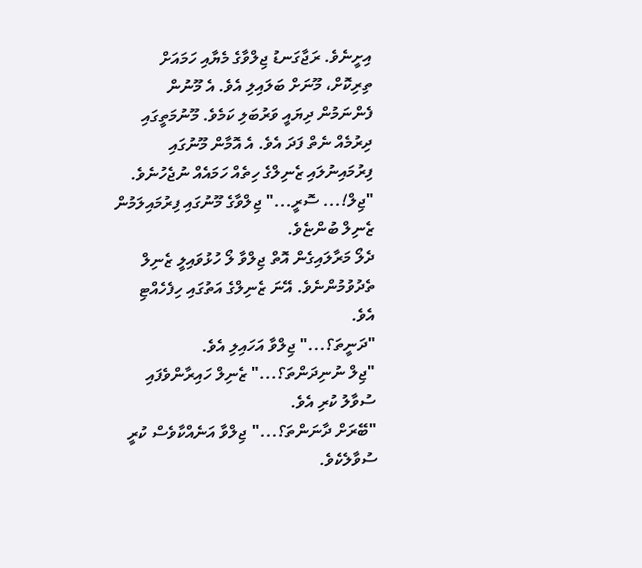އިށީނެވެ. ރަޖާގަނޑު ޖިލްވާގެ މެޔާއި ހަމައަށް ތިރިކޮށް، މޫނަށް ބަލައިލި އެވެ. އެ މޫނުން ފެންނަމުން ދިޔައީ ވަރުބަލި ކަމެވެ. މޫނުމަތީގައި ދިރުމެއް ނެތް ފަދަ އެވެ. އެ އޮމާން މޫނުގައި ފިރުމައިނުލައި ޒެނިލްގެ ހިތެއް ހަމައެއް ނުޖެހުނެވެ.
"ޖިލް!... ސޮރީ..." ޖިލްވާގެ މޫނުގައި ފިރުމައިލަމުން ޒެނިލް ބުންޏެވެ.
ދެލޯ މަރާލައިގެން އޮތް ޖިލްވާ ލޯ ހުޅުވައިލީ ޒެނިލް ތެދުވުމުންނެވެ. އޭނަ ޒެނިލްގެ އަތުގައި ހިފެހެއްޓި އެވެ.
"ދަނީތަ؟..." ޖިލްވާ އަހައިލި އެވެ.
"ޖިލް ނުނިދަންތަ؟..." ޒެނިލް ހައިރާންވެފައި ސުވާލު ކުރި އެވެ.
"ބޭރަށް ދާނަންތަ؟..." ޖިލްވާ އަނެއްކާވެސް ކުރީ ސުވާލެކެވެ.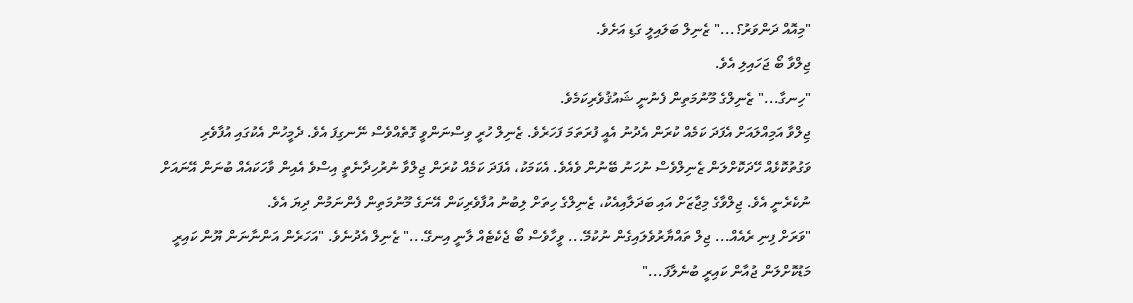"މިއޮއް ދަންވަރު؟..." ޒެނިލް ބަލައިލީ ގަޑި އަށެވެ.
ޖިލްވާ ބޯ ޖަހައިލި އެވެ.
"ހިނގާ..." ޒެނިލްގެ މޫނުމަތިން ފެނުނީ ޝައުޤުވެރިކަމެވެ.
ޖިލްވާ އަމިއްލައަށް އެފަދަ ކަމެއް ކުރަން އެދުނު އެއީ ފުރަތަމަ ފަހަރެވެ. ޒެނިލް ހުރީ ވިސްނަންވީ ގޮތެއްވެސް ނޭނގިފަ އެވެ. ދެމީހުން އެކުގައި އުފާވެރި ވަގުތުކޮޅެއް ހޭދަކޮށްލަން ޒެނިލްވެސް ނުހަނު ބޭނުން ވެއެވެ. އެކަމަކު، އެފަދަ ކަމެއް ކުރަން ޖިލްވާ ނުރުހިދާނެތީ އިސްވެ އެއިން ވާހަކައެއް ބުނަން އޭނައަށް ނުކެރެނީ އެވެ. ޖިލްވާގެ މިޖާޒަށް އައި ބަދަލާއިއެކު، ޒެނިލްގެ ހިތަށް ލިބުނު އުފާވެރިކަން އޭނަގެ މޫނުމަތިން ފެންނަމުން ދިޔަ އެވެ.
"ވަރަށް ފިނި ރެއެއް... ޖިލް ތައްޔާރުވެލައިގެން ނުކުމޭ... ވީހާވެސް ބޯ ޖެކެޓެއް ލާނީ އިނގޭ..." ޒެނިލް އެދުނެވެ. "އަހަރެން އަންނާނަން ޔޫން ކައިރީ މަޑުކޮށްލަން ޖުއާން ކައިރީ ބުނެލާފަ..."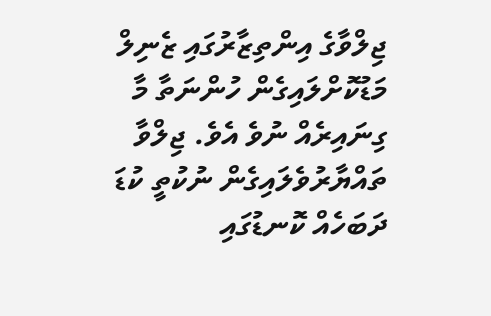ޖިލްވާގެ އިންތިޒާރުގައި ޒެނިލް މަޑުކޮށްލައިގެން ހުންނަތާ މާ ގިނައިރެއް ނުވެ އެވެ. ޖިލްވާ ތައްޔާރުވެލައިގެން ނުކުތީ ކުޑަ ދަބަހެއް ކޮނޑުގައި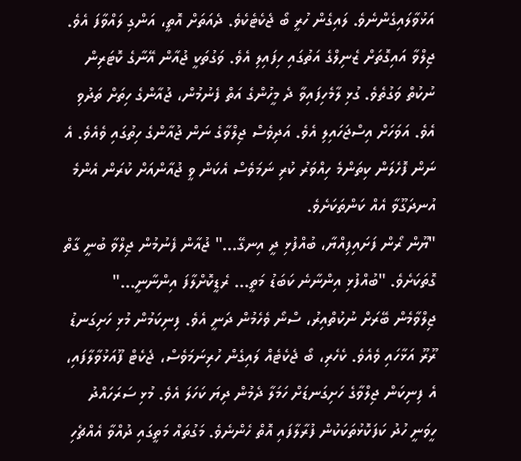އަޅުވާލައިގެންނެވެ. ލައިގެން ހުރީ ބޯ ޖެކެޓެކެވެ. ދެއަތަށް އޮތީ، އަންގި ލައްވާފަ އެވެ.
ޖިލްވާ އައިގޮތަށް ޒެނިލްގެ އަތުގައި ހިފައިލި އެވެ. ވަގުތަކީ ޖުއާން އޭނާގެ ކޮޓަރިން ނުކުތް ވަގުތެވެ. ގުޅި ލާމެހިފައިވާ ދެ މީހުންގެ އަތް ފެނުމުން، ޖުއާންގެ ހިތަށް ތަދުވި އެވެ. އަވަހަށް އިސްޖަހައިލި އެވެ. އަދިވެސް ޖިލްވާގެ ނަން ޖުއާންގެ ހިތުގައި ވެއެވެ. އެ ނަން ފޮހެލަން ކިތަންމެ ހިއްވަރު ކުރި ނަމަވެސް އެކަން ވީ ޖުއާންއަށް ކުރަން އެންމެ އުނދަގޫވާ އެއް ކަންތަކަށެވެ.
"ޔޫން ރޯން ފަށައިފިއްޔާ، ބުއްފުޅި ދީ އިނގޭ..." ޖުއާން ފެނުމުން ޖިލްވާ ބުނީ ގާތް ގޮތަކަށެވެ. "ބުއްފުޅި އިންނާނެ ކަބަޑު މަތީ... ރެޑީކޮށްލާފަ އިންނާނީ..."
ޖިލްވާމެން ބޭރަށް ނުކުތްއިރު، ސްނޯ ވެހެމުން ދަނީ އެވެ. ފިނިކަމުން މުޅި ހަށިގަނޑު ރޫރޫ އަޅާހައި ވެއެވެ. ކެހެރި، ބޯ ޖެކެޓެއް ލައިގެން ހުރިނަމަވެސް، ޖެކެޓް ފޫއަޅުވާލާފައި، އެ ފިނިކަން ޖިލްވާގެ ހަށިގަނޑަށް ހަމަލާ ދެމުން ދިޔަ ކަހަލަ އެވެ. މުޅި ސަރަހައްދު ހީވަނީ ހުދު ކަފަކޮޅުތަކަކުން ފުރާލާފައި އޮތް ހެންނެވެ. މަގުތައް މަތީގައި ދުއްވާ އެއްޗެހި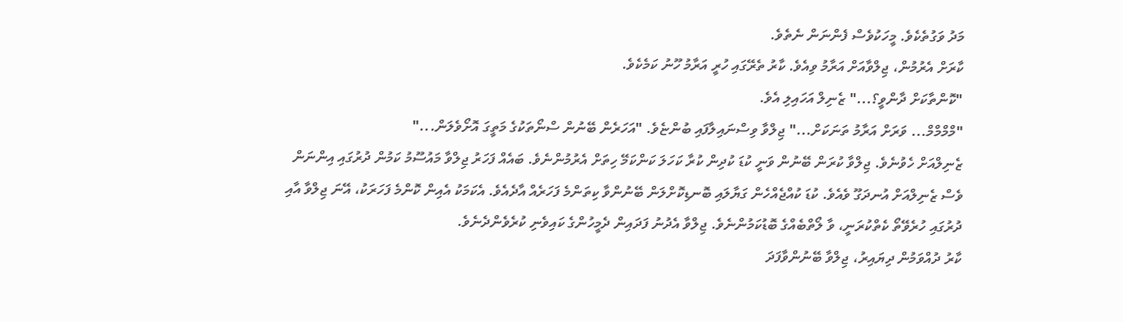މަދު ވަގުތެކެވެ. މީހަކުވެސް ފެންނަން ނެތެވެ.
ކާރަށް އެރުމުން، ޖިލްވާއަށް އަރާމު ވިއެވެ. ކާރު ތެރޭގައި ހުރީ އަރާމު ހޫނު ކަމެކެވެ.
"ކޮންތާކަށް ދާންވީ؟..." ޒެނިލް އަހައިލި އެވެ.
"މްމްމްމް... ވަރަށް އަރާމު ތަނަކަށް..." ޖިލްވާ ވިސްނައިލާފައި ބުންޏެވެ. "އަހަރެން ބޭނުން ސްނޯތަކުގެ މަތީގަ އޮށޯވެލަން..."
ޒެނިލްއަށް ހެވުނެވެ. ޖިލްވާ ކުރަން ބޭނުން ވަނީ ކުޑަ ކުދިން ކުރާ ކަހަލަ ކަންކަމޭ ހިތަށް އެރުމުންނެވެ. ބައެއް ފަހަރު ޖިލްވާ މައުސޫމު ކަމުން ދުރުގައި އިންނަން ވެސް ޒެނިލްއަށް އުނދަގޫ ވެއެވެ. ކުޑަ ކުއްޖެއްހެން ގަޔާލައި ބޮނޑިކޮށްލަން ބޭނުންވާ ކިތަންމެ ފަހަރެއް އާދެއެވެ. އެކަމަކު އެއިން ކޮންމެ ފަހަރަކު، އޭނަ ޖިލްވާ އާއި ދުރުގައި ހުރެވޭތޯ ކެތްކުރަނީ، ވާ ލޯތްބެއްގެ ބޮޑުކަމުންނެވެ. ޖިލްވާ އެދުނު ފަދައިން ދެމީހުންގެ ކައިވެނި ކުރެވެންދެނެވެ.
ކާރު ދުއްވަމުން ދިޔައިރު، ޖިލްވާ ބޭނުންވާފަދަ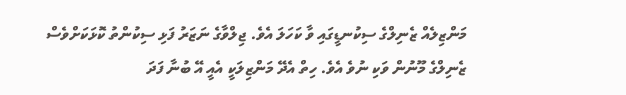މަންޒިލެއް ޒެނިލްގެ ސިކުނޑީގައި ވާ ކަހަލަ އެވެ. ޖިލްވާގެ ނަޒަރު ފަޅި ސިކުންތު ކޮޅަކަށްވެސް ޒެނިލްގެ މޫނުން ވަކި ނުވެ އެވެ. ހިތް އެދޭ މަންޒިލަކީ އެއީ އޭ ބުނާ ފަދަ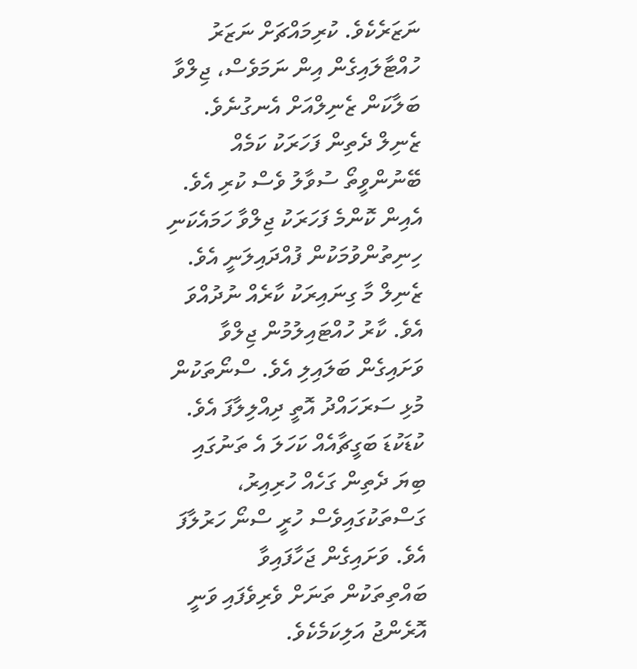ނަޒަރެކެވެ. ކުރިމައްޗަށް ނަޒަރު ހުއްޓާލައިގެން އިން ނަމަވެސް، ޖިލްވާ ބަލާކަން ޒެނިލްއަށް އެނގުނެވެ. ޒެނިލް ދެތިން ފަހަރަކު ކަމެއް ބޭނުންވީތޯ ސުވާލު ވެސް ކުރި އެވެ. އެއިން ކޮންމެ ފަހަރަކު ޖިލްވާ ހަމައެކަނި ހިނިތުންވުމަކުން ފުއްދައިލަނީ އެވެ.
ޒެނިލް މާ ގިނައިރަކު ކާރެއް ނުދުއްވަ އެވެ. ކާރު ހުއްޓައިލުމުން ޖިލްވާ ވަށައިގެން ބަލައިލި އެވެ. ސްނޯތަކުން މުޅި ސަރަހައްދު އޮތީ ދިއްލިލާފަ އެވެ. ކުޑަކުޑަ ބަގީޗާއެއް ކަހަލަ އެ ތަނުގައި ބިޔަ ދެތިން ގަހެއް ހުރިއިރު، ގަސްތަކުގައިވެސް ހުރީ ސްނޯ ހަރުލާފަ އެވެ. ވަށައިގެން ޖަހާފައިވާ ބައްތިތަކުން ތަނަށް ވެރިވެފައި ވަނީ އޮރެންޖު އަލިކަމެކެވެ.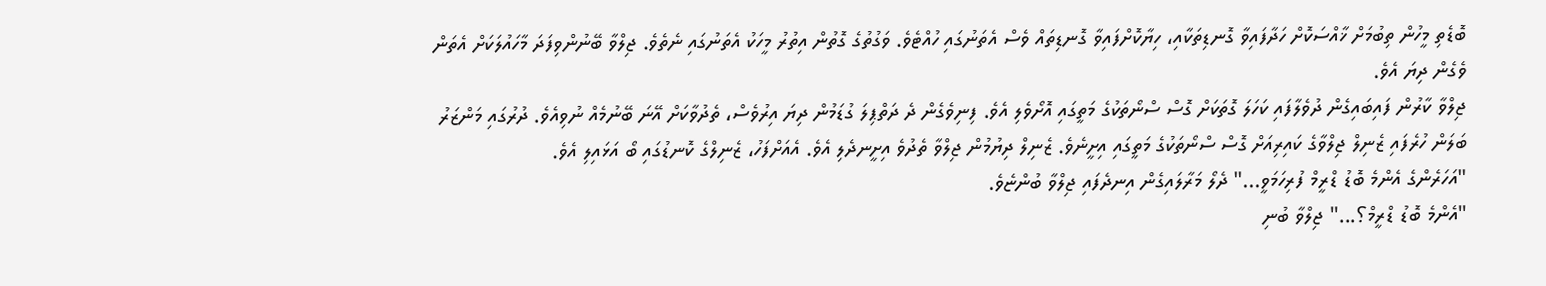ބޮޑެތި މީހުން ތިބުމަށް ޚާއްސަކޮށް ހަދާފައިވާ ގޮނޑިތަކާއި، ހިޔާކޮށްފައިވާ ގޮނޑިތައް ވެސް އެތަނުގައި ހުއްޓެވެ. ވަގުތުގެ ގޮތުން އިތުރު މީހަކު އެތަނުގައި ނެތެވެ. ޖިލްވާ ބޭނުންވިފަދަ މާހައުލަކަށް އެތަން ވެގެން ދިޔަ އެވެ.
ޖިލްވާ ކާރުން ފައިބައިގެން ދުވެލާފައި ކަހަލަ ގޮތަކަށް ގޮސް ސްނޯތަކުގެ މަތީގައި އޮށޯވެލި އެވެ. ފިނިވެގެން ދެ ދަތްޕިލަ ގުޑަމުން ދިޔަ އިރުވެސް، ތެދުވާކަށް އޭނަ ބޭނުމެއް ނުވިއެވެ. ދުރުގައި މަންޒަރު ބަލަން ހުރެފައި ޒެނިލް ޖިލްވާގެ ކައިރިއަށް ގޮސް ސްނޯތަކުގެ މަތީގައި އިށީނެވެ. ޒެނިލް ދިޔުމުން ޖިލްވާ ތެދުވެ އިށީނދެލި އެވެ. އެއަށްފަހު، ޒެނިލްގެ ކޮނޑުގައި ބޯ އަޅައިލި އެވެ.
"އަހަރެންގެ އެންމެ ބޮޑު ޑްރީމް ފުރިހަމަވީ..." ދެލޯ މަރާލައިގެން އިނދެފައި ޖިލްވާ ބުންޏެވެ.
"އެންމެ ބޮޑު ޑްރީމް؟..." ޖިލްވާ ބުނި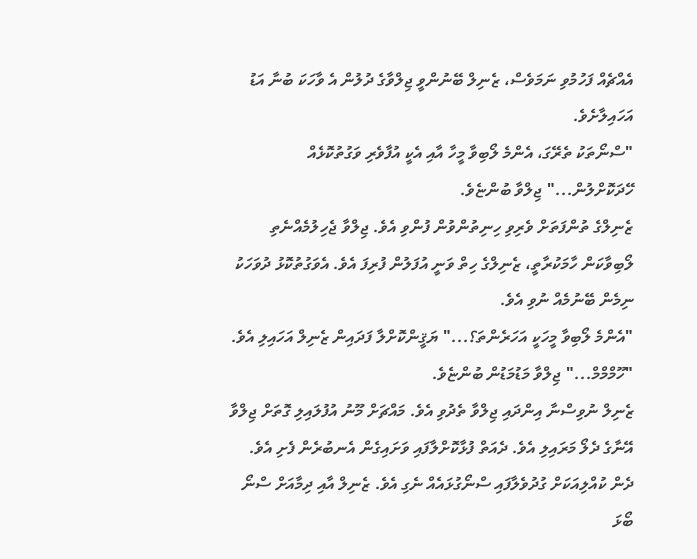އެއްޗެއް ފަހުމުވި ނަމަވެސް، ޒެނިލް ބޭނުންވީ ޖިލްވާގެ ދުލުން އެ ވާހަކަ ބުނާ އަޑު އަހައިލާށެވެ.
"ސްނޯތަކު ތެރޭގަ، އެންމެ ލޯބިވާ މީހާ އާއި އެކީ އުފާވެރި ވަގުތުކޮޅެއް ހޭދަކޮށްލުން..." ޖިލްވާ ބުންޏެވެ.
ޒެނިލްގެ ތުންފަތަށް ވެރިވި ހިނިތުންވުން ފުންވި އެވެ. ޖިލްވާ ޖެހިލުމެއްނެތި ލޯބިވާކަން ހާމަކުރާތީ، ޒެނިލްގެ ހިތް ވަނީ އުފަލުން ފުރިފަ އެވެ. އެވަގުތުކޮޅު ދުވަހަކު ނިމެން ބޭނުމެއް ނުވި އެވެ.
"އެންމެ ލޯބިވާ މީހަކީ އަހަރެންތަ؟..." ޔަޤީންކޮށްލާ ފަދައިން ޒެނިލް އަހައިލި އެވެ.
"ހޫމްމްމް..." ޖިލްވާ މަޑުމަޑުން ބުންޏެވެ.
ޒެނިލް ނުވިސްނާ އިންދައި ޖިލްވާ ތެދުވި އެވެ. މައްޗަށް މޫނު އުފުލައިލި ގޮތަށް ޖިލްވާ އޭނާގެ ދެލޯ މަރައިލި އެވެ. ދެއަތް ފުޅާކޮށްލާފައި ވަށައިގެން އެނބުރެން ފެށި އެވެ. ދެން ކުއްލިއަކަށް ގުދުވެލާފައި ސްނޯގުޅައެއް ނެގި އެވެ. ޒެނިލް އާއި ދިމާއަށް ސްނޯ ބޯޅަ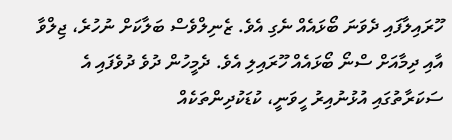ހޫރައިލާފައި ދެވަނަ ބޯޅައެއް ނެގި އެވެ. ޒެނިލްވެސް ބަލާކަށް ނުހުރެ، ޖިލްވާ އާއި ދިމާއަށް ސްނޯ ބޯޅައެއް ހޫރައިލި އެވެ. ދެމީހުން ދުވެ ދުވެފައި އެ ސަކަރާތުގައި އުޅުނުއިރު ހީވަނީ، ކުޑަކުދިންތަކެއް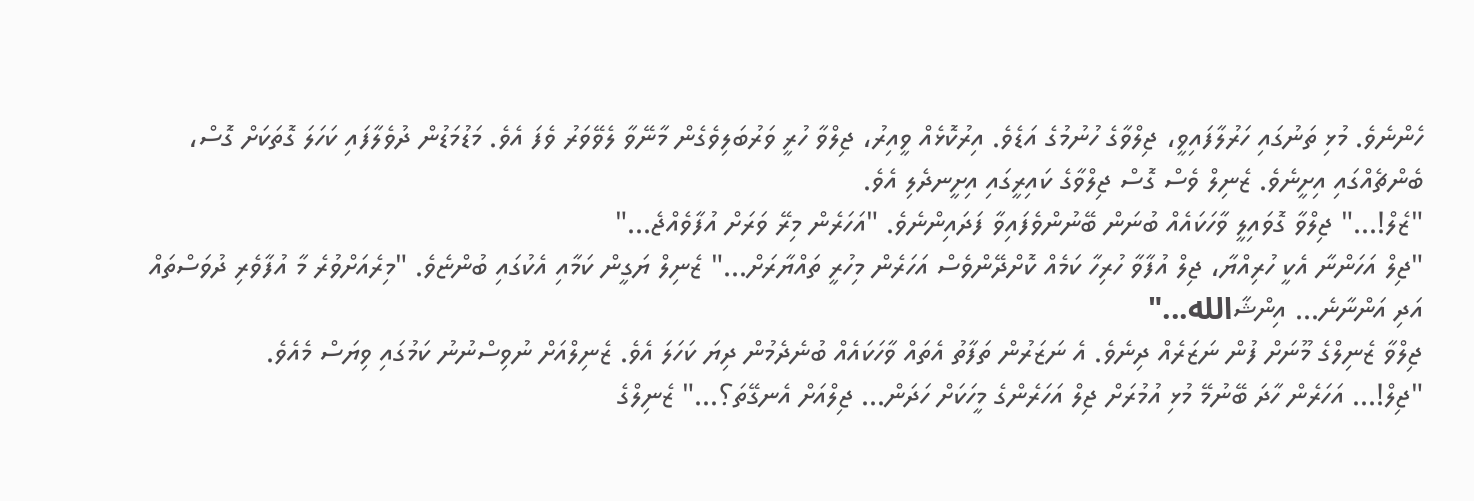ހެންނެވެ. މުޅި ތަނުގައި ހަރުލާފައިވީ، ޖިލްވާގެ ހުނުމުގެ އަޑެވެ. އިރުކޮޅެއް ވީއިރު، ޖިލްވާ ހުރީ ވަރުބަލިވެގެން މާނޭވާ ލެވޭވަރު ވެފަ އެވެ. މަޑުމަޑުން ދުވެލާފައި ކަހަލަ ގޮތަކަށް ގޮސް، ބެންޗެއްގައި އިށީނެވެ. ޒެނިލް ވެސް ގޮސް ޖިލްވާގެ ކައިރީގައި އިށީނދެލި އެވެ.
"ޒެލް!..." ޖިލްވާ ގޮވައިލީ ވާހަކައެއް ބުނަން ބޭނުންވެފައިވާ ފަދައިންނެވެ. "އަހަރެން މިރޭ ވަރަށް އުފާވެއްޖެ..."
"ޖިލް އަހަންނާ އެކީ ހުރިއްޔާ، ޖިލް އުފާވާ ހުރިހާ ކަމެއް ކޮށްދޭންވެސް އަހަރެން މިހުރީ ތައްޔާރަށް..." ޒެނިލް ޔަގީން ކަމާއި އެކުގައި ބުންޏެވެ. "މިރެއަށްވުރެ މާ އުފާވެރި ދުވަސްތައް އަދި އަންނާނެ... އިންޝާالله..."
ޖިލްވާ ޒެނިލްގެ މޫނަށް ފުން ނަޒަރެއް ދިނެވެ. އެ ނަޒަރުން ތަފާތު އެތައް ވާހަކައެއް ބުނެދެމުން ދިޔަ ކަހަލަ އެވެ. ޒެނިލްއަށް ނުވިސްނުނު ކަމުގައި ވިޔަސް މެއެވެ.
"ޖިލް!... އަހަރެން ހާދަ ބޭނުމޭ މުޅި އުމުރަށް ޖިލް އަހަރެންގެ މީހަކަށް ހަދަން... ޖިލްއަށް އެނގޭތަ؟..." ޒެނިލްގެ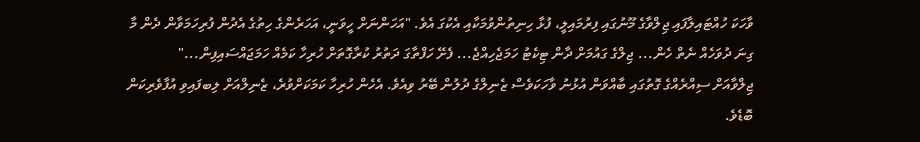ވާހަކަ ހުއްޓައިލާފައި ޖިލްވާގެ މޫނުގައި ފިރުމައިލީ، ފުޅާ ހިނިތުންވުމަކާއި އެކުގަ އެވެ. "އަހަންނަށް ހީވަނީ، އަހަރެންގެ ހިތުގެ އެދުން ފުރިހަމަވާން ދެން މާ ގިނަ ދުވަހެއް ނެތް ހެން... ޖިލްގެ ގައުމަށް ދާން ޓިކެޓު ހަމަޖެހިއްޖެ... ފެށޭ ހަފްތާގަ ދަތުރު ކުރާގޮތަށް ހުރިހާ ކަމެއް ހަމަޖައްސައިފިން..."
ޖިލްވާއަށް ސިއްރެއްގެ ގޮތުގައި ބާއްވަން އުޅުނު ވާހަކަވެސް ޒެނިލްގެ ދުލުން ބޭރު ވިއެވެ. އެހެން ހުރިހާ ކަމަކަށްވުރެ، ޒެނިލްއަށް ލިބފައިވި އުފާވެރިކަން ބޮޑެވެ.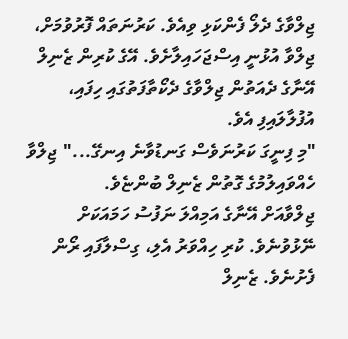ޖިލްވާގެ ދެލޯ ފެންކަޅި ވިއެވެ. ކަރުނަތައް ފޮރުވުމަށް، ޖިލްވާ އުޅުނީ އިސްޖަހައިލާށެވެ. އޭގެ ކުރިން ޒެނިލް އޭނާގެ ދެއަތުން ޖިލްވާގެ ދެކޯތާފަތުގައި ހިފައި، އުފުލާލައިފި އެވެ.
"މި ފިނީގަ ކަރުނަވެސް ގަނޑުވާނެ އިނގޭ..." ޖިލްވާ ހެއްވައިލުމުގެ ގޮތުން ޒެނިލް ބުންޏެވެ.
ޖިލްވާއަށް އޭނާގެ އަމިއްލަ ނަފުސު ހަމައަކަށް ނޭޅުވުނެވެ. ކުރި ހިއްވަރު އެލި، ގިސްލާފައި ރޯން ފެށުނެވެ. ޒެނިލް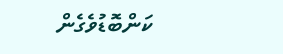ކަންބޮޑުވެގެން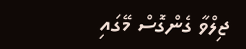ޖިލްވާ ގެންގޮސް މޭގައި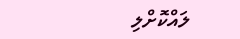ލައްކޮށްލި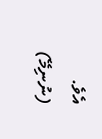އެވެ.
(ނުނިމޭ)